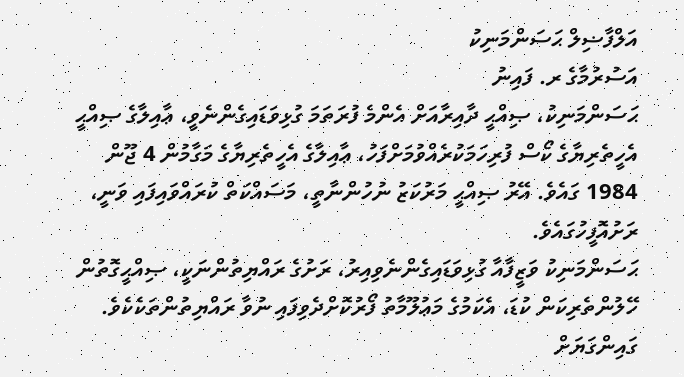އަލްފާޟިލް ޙަސަންމަނިކު
އަސުރުމާގެ ރ. ފައިނު
ޙަސަންމަނިކު، ޞިއްޙީ ދާއިރާއަށް އެންމެ ފުރަތަމަ ގުޅިވަޑައިގެންނެވީ، ޢާއިލާގެ ޞިއްޙީ އެހީތެރިޔާގެ ކޯސް ފުރިހަމަކުރެއްވުމަށްފަހު، ޢާއިލާގެ އެހީތެރިޔާގެ މަގާމުން 4 ޖޫން 1984 ގައެވެ. އޭރު ޞިއްޙީ މަރުކަޒު ނުހުންނާތީ، މަސައްކަތް ކުރައްވައިފައި ވަނީ، ރަށުއޮފީހުގައެވެ.
ޙަސަންމަނިކު ވަޒީފާއާ ގުޅިވަޑައިގެންނެވިއިރު، ރަށުގެ ރައްޔިތުންނަކީ، ޞިއްޙީގޮތުން ހޭލުންތެރިކަން ކުޑަ، އެކަމުގެ މަޢުލޫމާތު ފޯރުކޮށްދެވިފައި ނުވާ ރައްޔިތުންތަކެކެވެ. ގައިންގަޔަށް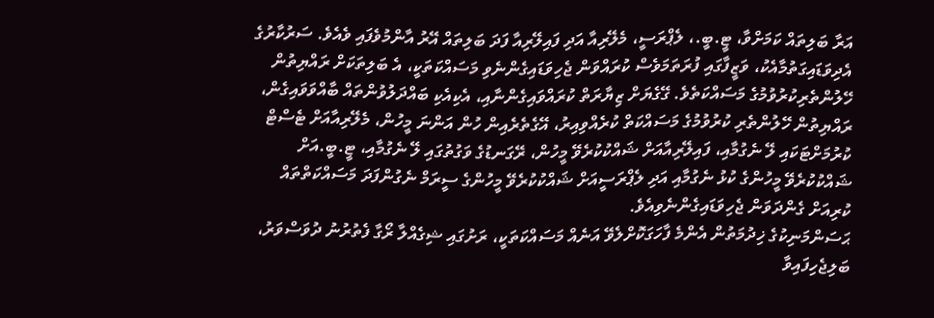އަރާ ބަލިތައް ކަމަށްވާ، ޓީ.ބީ.، ލެޕްރަސީ، މެލޭރިއާ އަދި ފައިލޭރިއާ ފަދަ ބަލިތައް އޭރު އާންމުވެފައި ވެއެވެ. ސަރުކާރުގެ އެދިވަޑައިގަތުމާއެކު، ވަޒީފާގައި ފުރަތަމަވެސް ކުރައްވަން ޖެހިވަޑައިގެންނެވި މަސައްކަތަކީ، އެ ބަލިތަކަށް ރައްޔިތުން ހޭލުންތެރިކުރުވުމުގެ މަސައްކަތެވެ. ގޭގެޔަށް ޒިޔާރަތް ކުރައްވައިގެންނާއި، އެކިއެކި ބައްދަލުވުންތައް ބާއްވަވައިގެން، ރައްޔިތުން ހޭލުންތެރި ކުރުވުމުގެ މަސައްކަތް ކުރެއްވިއިރު، އޭގެތެރެއިން ހުން އަންނަ މީހުން، މެލޭރިއާއަށް ޓެސްޓް ކުރުމަށްޓަކައި ލޭ ނެގުމާއި، ފައިލޭރިއާއަށް ޝައްކުކުރެވޭ މީހުން، ރޭގަނޑުގެ ވަގުތުގައި ލޭ ނެގުމާއި، ޓީ.ބީ.އަށް ޝައްކުކުރެވޭ މީހުންގެ ކުޅު ނެގުމާއި އަދި ލެޕްރަސީއަށް ޝައްކުކުރެވޭ މީހުންގެ ސީރަމް ނެގުންފަދަ މަސައްކަތްތައް ކުރިއަށް ގެންދަވަން ޖެހިވަޑައިގެންނެވިއެވެ.
ޙަސަންމަނިކުގެ ޚިދުމަތުން އެންމެ ފާހަގަކޮށްލެވޭ އަނެއް މަސައްކަތަކީ، ރަށުގައި ޝިގެއްލާ ރޯގާ ފެތުރުނު ދުވަސްވަރު، ބަލިޖެހިފައިވާ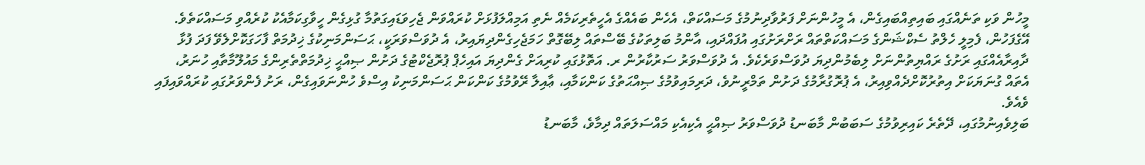މީހުން ވަކި ތަނެއްގައި ބައިތިއްބައިގެން، އެ މީހުންނަށް ފަރުވާދިނުމުގެ މަސައްކަތް، އެހެން ބައެއްގެ އެހީތެރިކަމެއް ނެތި އަމިއްލަފުޅަށް ކުރައްވަން ޖެހިވަޑައިގަތުމާ ގުޅިގެން ހީވާގިކަމާއެކު ކުރެއްވި މަސައްކަތެވެ.
އޭގެފަހުން، ފެމިލީ ހެލްތު ސެކްޝަންގެ މަސައްކަތްތައް ރަށްރަށުގައި އުފައްދައި، އާންމު ބަލިތަކުގެ ބޭސްތައް ލިބޭގޮތް ހަމަޖެހިގެންދިޔައިރު، އެ ދުވަސްވަރަކީ، ޙަސަންމަނިކުގެ ޚިދުމަތް ފާހަގަކޮށްލެވޭ ފަދަ ފުޅާ ދާއިރާއެއްގައި ރަށުގެ ރައްޔިތުންނަށް ލިބެމުންދިޔަ ދުވަސްވަރެކެވެ. އެ ދުވަސްވަރު ސަރުކާރުން ރ. އަތޮޅުގައި ކުރިއަށް ގެންދިޔަ އައިހެޕް ޕުރޮޖެކްޓުގެ ދަށުން ޞިއްޙީ ޚިދުމަތްތެރިންގެ މައުލޫމާތާއި ހުނަރު، އެތައް ގުނަޔަކަށް އިތުރުކޮށްދެއްވިއިރު، އެ ޕުރޮގުރާމުގެ ދަށުން ތަމްރީނުވެ، ދަރިމައިވުމުގެ ޞިއްޙަތުގެ ކަންކަމާއި، ޢާއިލާ ރޭވުމުގެ ކަންކަން ޙަސަންމަނިކު އިސްވެ ހުންނަވައިގެން، ރަށު ފެންވަރުގައި ކުރައްވައިފައި ވެއެވެ.
ބަލިވެއިނުމުގައި، ދޭތެރެ ކައިރިވުމުގެ ސަބަބުން މާބަނޑު ދުވަސްވަރު ޞިއްޙީ އެކިއެކި މައްސަލަތައް ދިމާވެ، މާބަނޑު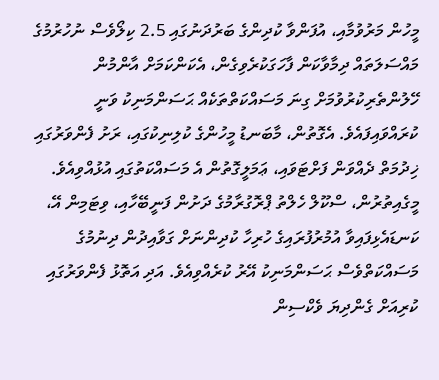މީހުން މަރުވުމާއި، އުފަންވާ ކުދިންގެ ބަރުދަނުގައި 2.5 ކިލޯވެސް ނުހުރުމުގެ މައްސަލަތައް ދިމާވާކަން ފާހަގަކުރެވިގެން، އެކަންކަމަށް އާންމުން ހޭލުންތެރިކުރުވުމަށް ގިނަ މަސައްކަތްތަކެއް ޙަސަންމަނިކު ވަނީ ކުރައްވައިފައެވެ. އެގޮތުން، މާބަނޑު މީހުންގެ ކުލިނިކުގައި، ރަށު ފެންވަރުގައި ޚިދުމަތް ދެއްވަން ފަށްޓަވައި، ޢަމަލީގޮތުން އެ މަސައްކަތުގައި އުޅުއްވިއެވެ.
މީގެއިތުރުން، ސްކޫލް ހެލްތު ޕްރޮގުރާމުގެ ދަށުން ފަނީބޭހާއި، ވިޓަމިން އޭ، ކަނޑައެޅިފައިވާ އުމުރުފުރައިގެ ހުރިހާ ކުދިންނަށް ގަވާއިދުން ދިނުމުގެ މަސައްކަތްވެސް ޙަސަންމަނިކު އޭރު ކުރެއްވިއެވެ. އަދި އަތޮޅު ފެންވަރުގައި ކުރިއަށް ގެންދިޔަ ވެކްސިން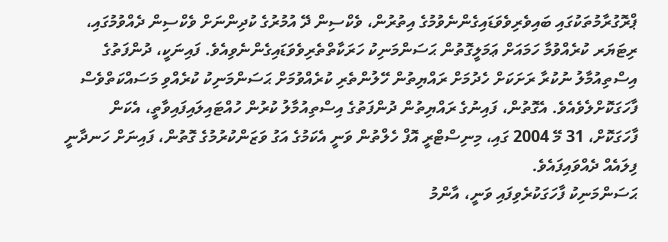ޕްރޮގުރާމުތަކުގައި ބައިވެރިވެވަޑައިގެންނެވުމުގެ އިތުރުން، ވެކްސިން ދޭ އުމުރުގެ ކުދިންނަށް ވެކްސިން ދެއްވުމުގައި، ރިޓަޔަރ ކުރެއްވުމާ ހަމައަށް ޢަމަލީގޮތުން ޙަސަންމަނިކު ހަރަކާތްތެރިވެވަޑައިގެންނެވިއެވެ. ފައިނަކީ، ދުންފަތުގެ އިސްތިއުމާލު ނުކުރާ ރަށަކަށް ހެދުމަށް ރައްޔިތުން ހޭލުންތެރި ކުރެއްވުމަށް ޙަސަންމަނިކު ކުރެއްވި މަސައްކަތްވެސް ފާހަގަކޮށްލެވެއެވެ. އެގޮތުން، ފައިނުގެ ރައްޔިތުން ދުންފަތުގެ އިސްތިއުމާލު ކުރުން ހުއްޓައިލައިފައިވާތީ، އެކަން ފާހަގަކޮށް، 31 މޭ 2004 ގައި، މިނިސްޓްރީ އޮފް ހެލްތުން ވަނީ އެކަމުގެ އަގު ވަޒަންކުރުމުގެ ގޮތުން، ފައިނަށް ހަނދާނީ ފިލައެއް ދެއްވައިފައެވެ.
ޙަސަންމަނިކު ފާހަގަކުރެވިފައި ވަނީ، އާންމު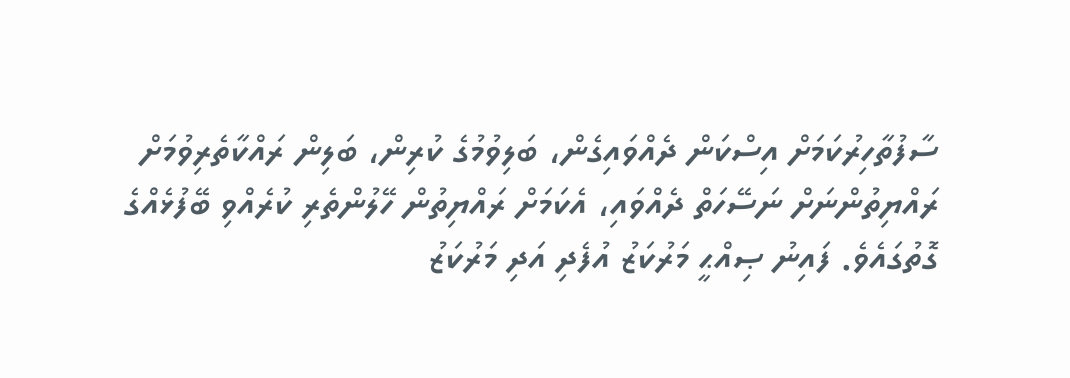ސާފުތާހިރުކަމަށް އިސްކަން ދެއްވައިގެން، ބަލިވުމުގެ ކުރިން، ބަލިން ރައްކާތެރިވުމަށް ރައްޔިތުންނަށް ނަސޭހަތް ދެއްވައި، އެކަމަށް ރައްޔިތުން ހޭލުންތެރި ކުރެއްވި ބޭފުޅެއްގެ ގޮތުގައެވެ. ފައިނު ޞިއްޙީ މަރުކަޒު އުފެދި އަދި މަރުކަޒު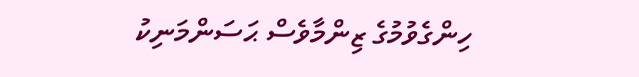ހިންގެވުމުގެ ޒިންމާވެސް ޙަސަންމަނިކު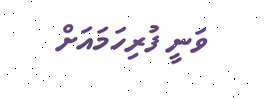ވަނީ ފުރިހަމައަށް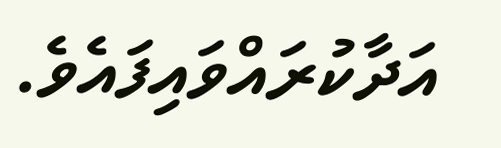އަދާކުރައްވައިފައެވެ.